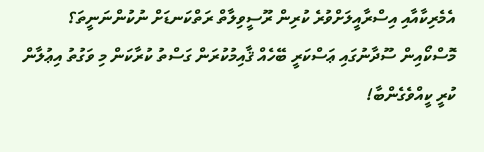އެމެރިކާއާއި އިސްރާއީލަށްވުރެ ކުރިން ރޫސީވިލާތް ރަތްކަނޑަށް ނުކުންނަނީތަ؟
މޮސްކޯއިން ސޫދާނުގައި ޢަސްކަރީ ބޭހެއް ޤާއިމުކުރަން ގަސްތު ކުރާކަން މި ވަގުތު އިޢުލާން ކުރީ ކީއްވެގެންބާ!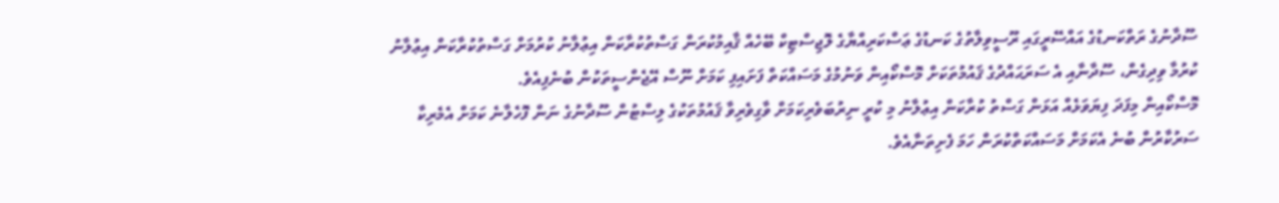ސޫދާނުގެ ރަތްކަނޑުގެ އައްސޭރީގައި ރޫސީވިލާތުގެ ކަނޑުގެ ޢަސްކަރިއްޔާގެ ލޮޖިސްޓިކް ބޭހެއް ޤާއިމުކުރަން ގަސްތުކުރާކަން އިޢުލާނު ކުރުމަށް ގަސްތުކުރާކަން އިޢުލާނު ކުރުމާ ވިދިގެން، ސޫދާނާއި އެ ސަރަޙައްދުގެ ޤައުމުތަކަށް މޮސްކޯއިން ވަނުމުގެ މަސައްކަތް ފަށައިފި ކަމަށް ނޫސް އޭޖެންސީތަކުން ބުނެފިއެވެ.
މޮސްކޯއިން މިފަދަ ފިޔަވަޅެއް އަޅަން ގަސްތު ކުރާކަން އިޢުލާނު މި ކުރީ ނިރުބަވެރިކަމަށް ވާގިވެރިވާ ޤައުމުތަކުގެ ލިސްޓުން ސޫދާނުގެ ނަން ފޮހެލާނެ ކަމަށް އެމެރިކާ ސަރުކާރުން ބުނެ އެކަމަށް މަސައްކަތްކުރަން ހަމަ ފެށިތަނާއެވެ.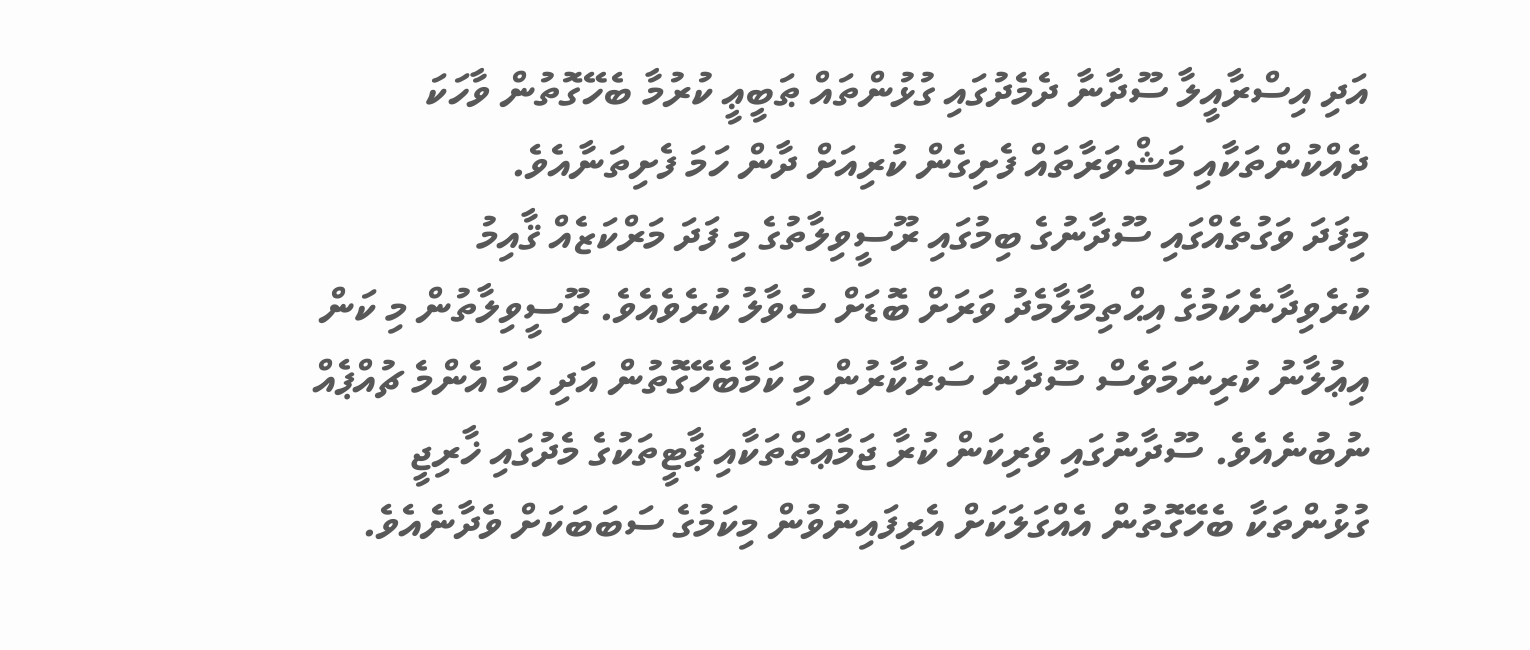އަދި އިސްރާއީލާ ސޫދާނާ ދެމެދުގައި ގުޅުންތައް ޠަބީޢީ ކުރުމާ ބެހޭގޮތުން ވާހަކަ ދެއްކުންތަކާއި މަޝްވަރާތައް ފެށިގެން ކުރިއަށް ދާން ހަމަ ފެށިތަނާއެވެ.
މިފަދަ ވަގުތެއްގައި ސޫދާނުގެ ބިމުގައި ރޫސީވިލާތުގެ މި ފަދަ މަރްކަޒެއް ޤާއިމު ކުރެވިދާނެކަމުގެ އިޙްތިމާލާމެދު ވަރަށް ބޮޑަށް ސުވާލު ކުރެވެއެވެ. ރޫސީވިލާތުން މި ކަން އިޢުލާނު ކުރިނަމަވެސް ސޫދާނު ސަރުކާރުން މި ކަމާބެހޭގޮތުން އަދި ހަމަ އެންމެ ޗުއްޕެއް ނުބުނެއެވެ. ސޫދާނުގައި ވެރިކަން ކުރާ ޖަމާޢަތްތަކާއި ޕާޓީތަކުގެ މެދުގައި ޚާރިޖީ ގުޅުންތަކާ ބެހޭގޮތުން އެއްގަލަކަށް އެރިފައިނުވުން މިކަމުގެ ސަބަބަކަށް ވެދާނެއެވެ.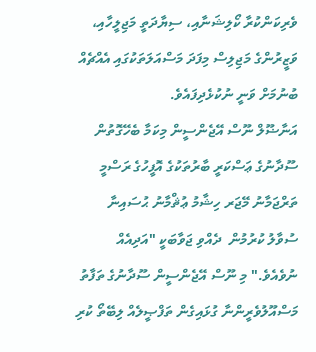ވެރިކަންކުރާ ކޯލިޝަނާއި، ސިޔާދަތީ މަޖިލީހާއި، ވަޒީރުންގެ މަޖިލިސް މިފަދަ މަސްއަލަތަކުގައި އެއްޗެއް ބުނުމަށް ވަނީ ނުކުޅެދިފައެވެ.
އަނާޟޫލް ނޫސް އޭޖެންސީން މިކަމާ ބެހޭގޮތުން ސޫދާނުގެ ޢަސްކަރީ ބާރުތަކުގެ އޮފީހުގެ ރަސްމީ ތަރްޖަމާނު މޭޖަރ ހިޝާމު ޢުޘްމާނު ޙުސައިނާ ސުވާލު ކުރުމުން  ދެއްވި ޖަވާބަކީ "އަދިއެއް ނުވެއެވެ." މި ނޫސް އޭޖެންސީން ސޫދާނުގެ ތަފާތު މަސްއޫލުވެރީންނާ ގުޅައިގެން ތަފްޞީލެއް ލިބޭތޯ ކުރި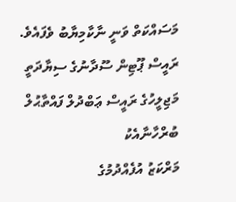މަސައްކަތް ވަނީ ނާކާމިޔާބު ވެފައެވެ.
ރައީސް ޕޫޓިން ސޫދާނުގެ ސިޔާދަތީ މަޖިލީހުގެ ރައީސް ޢަބްދުލް ފައްތާޙުލް ބުރްހާނާއެކު
މަރްކަޒު އުފެއްދުމުގެ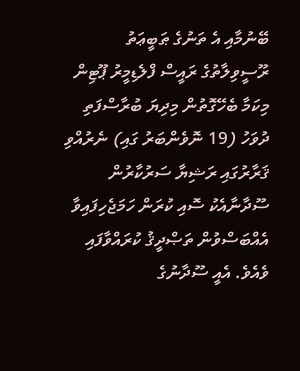ބޭނުމާއި އެ ތަނުގެ ޠަބީޢަތު
ރޫސީވިލާތުގެ ރައީސް ފްލެޑިމީރު ޕޫޓިން މިކަމާ ބެހޭގޮތުން މިދިޔަ ބުރާސްފަތި ދުވަހު (19 ނޮވެންބަރު ގައި) ނެރުއްވި ޤަރާރުގައި ރަޝިޔާ ސަރުކާރުން ސޫދާނާއެކު ސޮއި ކުރަން ހަމަޖެހިފައިވާ އެއްބަސްވުން ތަޞްދީޤު ކުރައްވާފައި ވެއެވެ. އެއީ ސޫދާނުގެ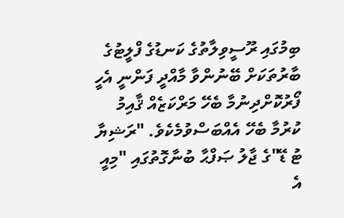ބިމުގައި ރޫސީވިލާތުގެ ކަނޑުގެ ފްލީޓުގެ ބާރުތަކަށް ބޭނުންވާ މާއްދީ ފަންނީ އެހީ ފޯރުކޮށްދިނުމާ ބެހޭ މަރްކަޒެއް ޤާއިމު ކުރުމާ ބެހޭ އެއްބަސްވުމެކެވެ. "ރަޝިޔާ ޓު ޑޭ"ގެ ޖާލު ޞަފްޙާ ބުނާގޮތުގައި "މިއީ އެ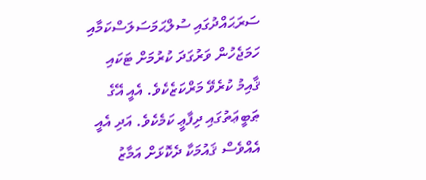ސަރަޙައްދުގައި ސުލްޙަމަސަލަސްކަމާއި ހަމަޖެހުން ވަރުގަދަ ކުރުމަށް ޓަކައި ޤާއިމު ކުރެވޭ މަރްކަޒެކެވެ. އެއީ އޭގެ ޠަބީޢަތުގައި ދިފާޢީ ކަމެކެވެ. އަދި އެއީ އެއްވެސް ޤައުމަކާ ދެކޮޅަށް އަމާޒު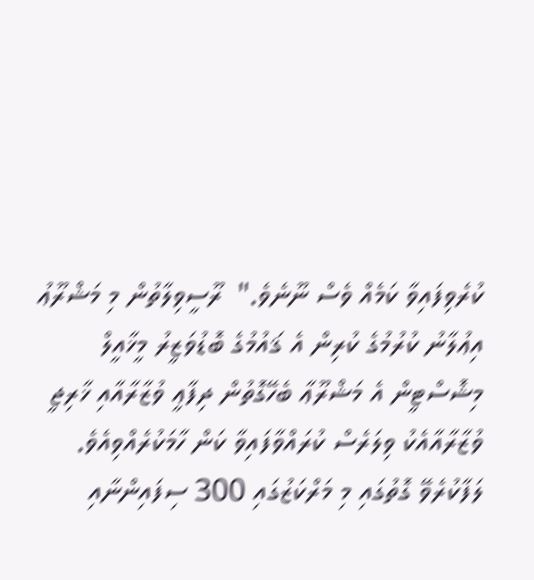ކުރެވިފައިވާ ކަމެއް ވެސް ނޫނެވެ."  ރޫސީވިލާތުން މި މަޝްރޫޢު އިޢުލާނު ކުރުމުގެ ކުރިން އެ ޤައުމުގެ ބޮޑުވަޒީރު މީޚާއީލް މިޝޮސްޓީން އެ މަޝްރޫޢާ ބެހޭގޮތުން ދިފާޢީ ވުޒާރާއާއި ޚާރިޖީ ވުޒާރާއާއެކު ވިލަރެސް ކުރައްވާފައިވާ ކަން ހާމަކުރެއްވިއެވެ.
ލަފާކުރެވޭ ގޮތުގައި މި މަރްކަޒުގައި 300 ސިފައިންނާއި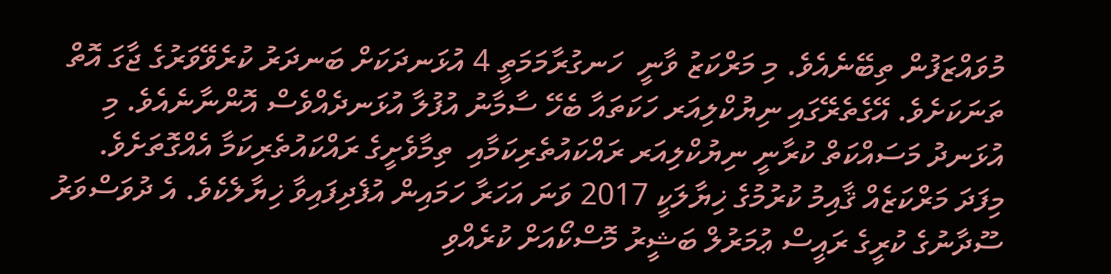މުވައްޒަފުން ތިބޭނެއެވެ. މި މަރްކަޒު ވާނީ  ހަނގުރާމަމަތީ 4 އުޅަނދަކަށް ބަނދަރު ކުރެވޭވަރުގެ ޖާގަ އޮތް ތަނަކަށެވެ. އޭގެތެރޭގައި ނިޔުކްލިއަރ ހަކަތައާ ބެހޭ ސާމާނު އުފުލާ އުޅަނދެއްވެސް އޮންނާނެއެވެ. މި އުޅަނދު މަސައްކަތް ކުރާނީ ނިޔުކްލިއަރ ރައްކައުތެރިކަމާއި  ތިމާވެށީގެ ރައްކައުތެރިކަމާ އެއްގޮތަށެވެ.
މިފަދަ މަރްކަޒެއް ޤާއިމު ކުރުމުގެ ޚިޔާލަކީ 2017 ވަނަ އަހަރާ ހަމައިން އުފެދިފައިވާ ޚިޔާލެކެވެ. އެ ދުވަސްވަރު ސޫދާނުގެ ކުރީގެ ރައީސް ޢުމަރުލް ބަޝީރު މޮސްކޯއަށް ކުރެއްވި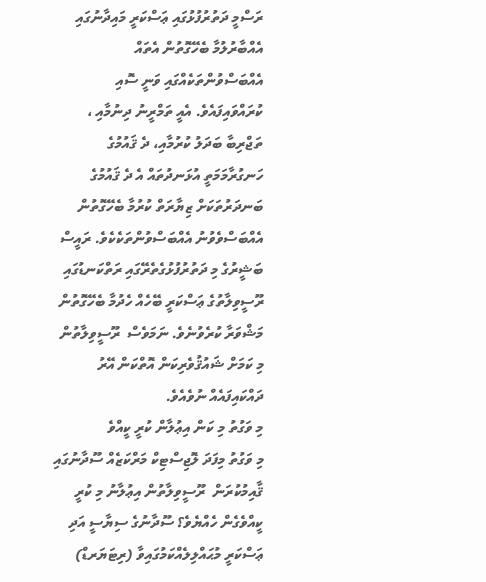ރަސްމީ ދަތުރުފުޅުގައި ޢަސްކަރީ މައިދާނުގައި އެއްބާރުލުމާ ބެހޭގޮތުން އެތައް އެއްބަސްވުންތަކެއްގައި ވަނީ ސޮއި ކުރައްވައިފައެވެ. އެއީ ތަމްރީނު ދިނުމާއި ، ތަޖްރިބާ ބަދަލު ކުރުމާއި، ދެ ޤައުމުގެ ހަނގުރާމަމަތީ އުޅަނދުތައް އެ ދެ ޤައުމުގެ ބަނދަރުތަކަށް ޒިޔާރަތް ކުރުމާ ބެހޭގޮތުން އެއްބަސްވެވުނު އެއްބަސްވުންތަކެކެވެ. ރައީސް ބަޝީރުގެ މި ދަތުރުފުޅުގެތެރޭގައި ރަތްކަނޑުގައި ރޫސީވިލާތުގެ ޢަސްކަރީ ބޭހެއް ހެދުމާ ބެހޭގޮތުން މަޝްވަރާ ކުރެވުނެވެ. ނަމަވެސް  ރޫސީވިލާތުން މި ކަމަށް ޝައުޤުވެރިކަން އޮތްކަން އޭރު ދައްކައިފައެއް ނުވެއެވެ.
މި ވަގުތު މި ކަން އިޢުލާން ކުރީ ކީއްވެ
މި ވަގުތު މިފަދަ ލޮޖިސްޓިކް މަރްކަޒެއް ސޫދާނުގައި ޤާއިމުކުރަން  ރޫސީވިލާތުން އިޢުލާނު މި ކުރީ ކީއްވެގެން ހެއްޔެވެ؟ ސޫދާނުގެ ސިޔާސީ އަދި ޢަސްކަރީ މުޙައްލިލެއްކަމުގައިވާ (ރިޓަޔަރޑް)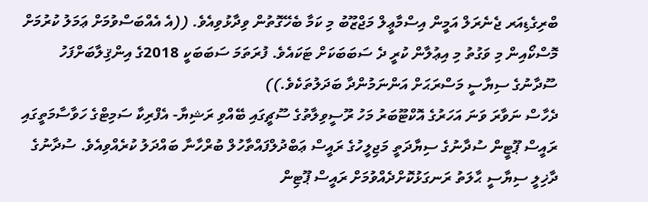ބްރިގެޑިއަރ ޖެނެރަލް އަމީން އިސްމާޢީލް މަޖްޒޫބު މި ކަމާ ބެހޭގޮތުން ވިދާޅުވިއެވެ. ((އެ އެއްބަސްވުމަށް ޢަމަލު ކުރުމަށް މޮސްކޯއިން މި ވަގުތު މި އިޢުލާން ކުރީ ދެ ސަބަބަކަށް ޓަކައެވެ. ފުރަތަމަ ސަބަބަކީ 2018ގެ އިންޤިލާބަށްފަހު ސޫދާނުގެ ސިޔާސީ މަސްރަޙަށް އަންނަމުންދާ ބަދަލުތަކެވެ.))
ދެހާސް ނަވާރަ ވަނަ އަހަރުގެ އޮކްޓޫބަރު މަހު ރޫސީވިލާތުގެ ސޫޗީގައި ބޭއްވި ރަޝިޔާ- އެފްރިކާ ސަމިޓްގެ ހަވާސާމަތީގައި ރައީސް ޕޫޓީން ސުދާނުގެ ސިޔާދަތީ މަޖިލީހުގެ ރައީސް ޢަބްދުލްފައްތާހުލް ބުރްހާނާ ބައްދަލު ކުރެއްވިއެވެ. ސުދާނުގެ ދާޚިލީ ސިޔާސީ ޙާލަތު ރަނގަޅުކޮށްދެއްވުމަށް ރައީސް ޕޫޓިން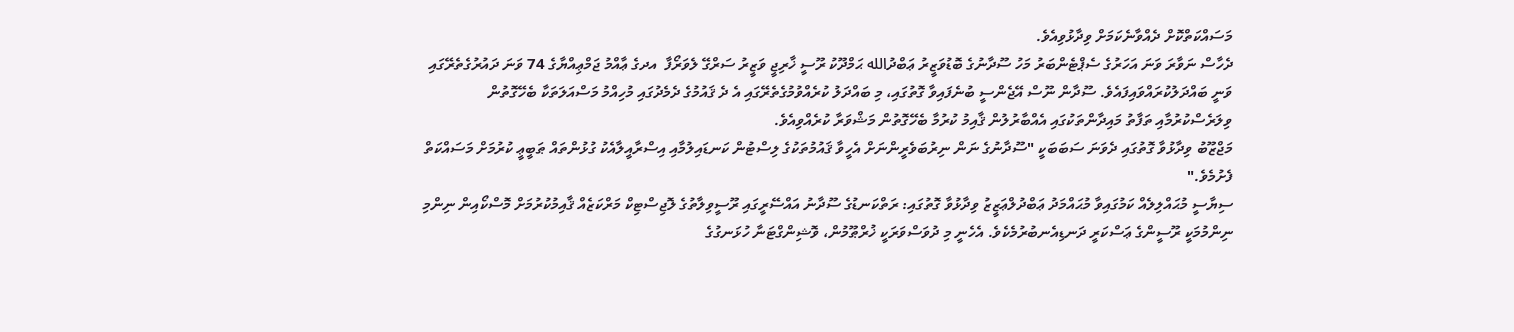މަސައްކަތްކޮށް ދެއްވާނެކަމަށް ވިދާޅުވިއެވެ.
ދެހާސް ނަވާރަ ވަނަ އަހަރުގެ ސެޕްޓެންބަރު މަހު ސޫދާނުގެ ބޮޑުވަޒީރު ޢަބްދުالله ޙަމްދޫކު ރޫސީ ޚާރިޖީ ވަޒީރު ސަރްގޭ ލެވަރޯފާ  އދގެ ޢާއްމު ޖަމްޢިއްޔާގެ 74 ވަނަ ދައުރުގެތެރޭގައި ވަނީ ބައްދަލުކުރައްވައިފައެވެ. ސޫދާން ނޫސް އޭޖެންސީ ބުނެފައިވާ ގޮތުގައި، މި ބައްދަލު ކުރެއްވުމުގެތެރޭގައި އެ ދެ ޤައުމުގެ ދެމެދުގައި މުހިއްމު މަސްއަލަތަކާ ބެހޭގޮތުން ވިލަރެސްކުރުމާއި ތަފާތު މައިދާންތަކުގައި އެއްބާރުލުން ޤާއިމު ކުރުމާ ބެހޭގޮތުން މަޝްވަރާ ކުރެއްވިއެވެ.
މަޖްޒޫބު ވިދާޅުވާ ގޮތުގައި ދެވަނަ ސަބަބަކީ "ސޫދާނުގެ ނަން ނިރުބަވެރީންނަށް އެހީވާ ޤައުމުތަކުގެ ލިސްޓުން ކަނޑައިލުމާއި އިސްރާއީލާއެކު ގުޅުންތައް ޠަބީޢީ ކުރުމަށް މަސައްކަތް ފެށުމެވެ."
ސިޔާސީ މުޙައްލިލެއް ކަމުގައިވާ މުޙައްމަދު ޢަބްދުލްޢަޒީޒު ވިދާޅުވާ ގޮތުގައި: ރަތްކަނޑުގެ ސޫދާނު އައްސޭރީގައި ރޫސީވިލާތުގެ ލޮޖިސްޓިކް މަރްކަޒެއް ޤާއިމުކުރުމަށް މޮސްކޯއިން ނިންމި ނިންމުމަކީ ރޫސީންގެ ޢަސްކަރީ ދަނޑިއެނބުރުމެކެވެ. އެހެނީ މި ދުވަސްވަރަކީ ޚުރްޠޫމުން، ވޮޝިންގްޓަނާ ހުޅަނގުގެ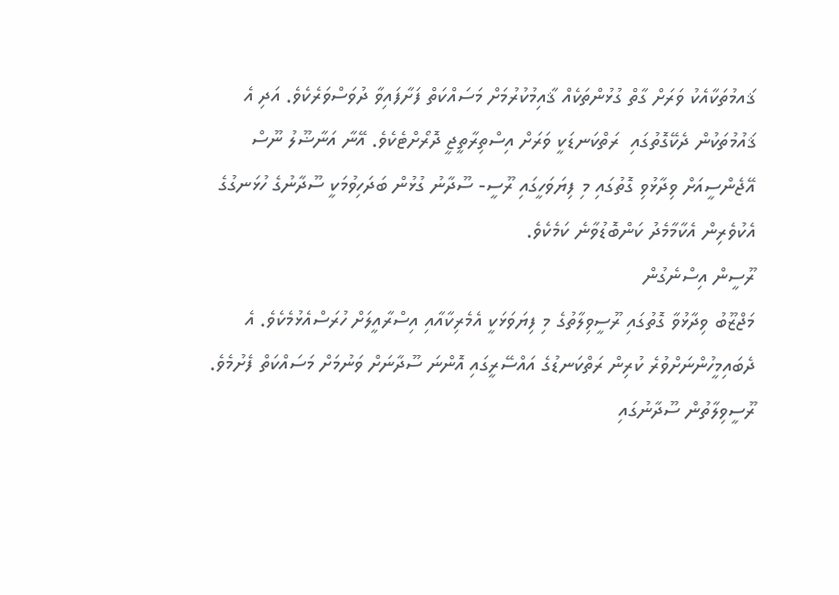ޤައމުތަކާއެކު ވަރަށް ގާތް ގުޅުންތަކެއް ޤާއިމުކުރުމަށް މަސައްކަތް ފަށާފައިވާ ދުވަސްވަރެކެވެ. އަދި އެ ޤައުމުތަކުން ދެކޭގޮތުގައި  ރަތްކަނޑަކީ ވަރަށް އިސްތިރާތީޖީ ދޮރޯށްޓެކެވެ. އޭނާ އަނާޟޫލު ނޫސް އޭޖެންސީއަށް ވިދާޅުވި ގޮތުގައި މި ފިޔަވަހީގައި ރޫސީ- ސޫދާނު ގުޅުން ބަދަހިވުމަކީ ސޫދާނުގެ ހުޅަނގުގެ އެކުވެރިން އެކާމާމެދު ކަންބޮޑުވާނެ ކަމެކެވެ.
ރޫސީން އިސްނެގުން
މަޖްޒޫބު ވިދާޅުވާ ގޮތުގައި ރޫސީވިލާތުގެ މި ފިޔަވަޅަކީ އެމެރިކާއާއި އިސްރާއީލަށް ހުރަސްއެޅުމެކެވެ. އެ ދެބައިމީހުންނަށްވުރެ ކުރިން ރަތްކަނޑުގެ އައްސޭރީގައި އޮންނަ ސޫދާނަށް ވަނުމަށް މަސައްކަތް ފެށުމެވެ. ރޫސީވިލާތުން ސޫދާނުގައި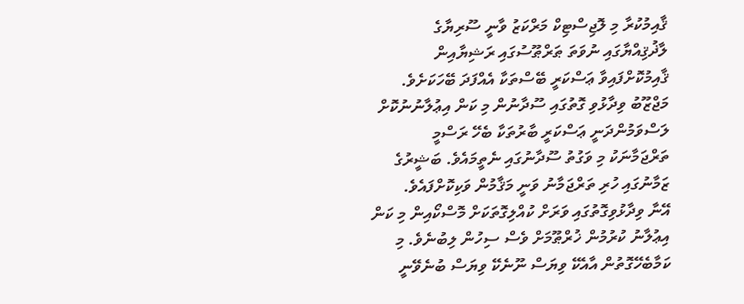ޤާއިމުކުރާ މި ލޮޖިސްޓިކް މަރްކަޒު ވާނީ ސޫރިޔާގެ ލާޛުޤިއްޔާގައި ނުވަތަ ޠަރްޠޫސުގައި ރަޝިޔާއިން ޤާއިމުކޮށްފައިވާ ޢަސްކަރީ ބޭސްތަކާ އެއްފަދަ ބޭހަކަށެވެ.
މަޖްޒޫބު ވިދާޅުވި ގޮތުގައި ސޫދާނުން މި ކަން އިޢުލާނުނުކޮށް ލަސްވަމުންދަނީ ޢަސްކަރީ ބާރުތަކާ ބެހޭ ރަސްމީ ތަރްޖަމާނަކު މި ވަގުތު ސޫދާނުގައި ނެތީމައެވެ. ބަޝީރުގެ ޒަމާނުގައި ހުރި ތަރްޖަމާނު ވަނީ މަޤާމުން ވަކިކޮށްފައެވެ.
އޭނާ ވިދާޅުވިގޮތުގައި ވަރަށް ކުއްލިގޮތަކަށް މޮސްކޯއިން މި ކަން އިޢުލާނު ކުރުމުން ޚުރްޠޫމަށް ވެސް ސިހުން ލިބުނެވެ. މި ކަމާބެހޭގޮތުން އާއެކޭ ވިޔަސް ނޫނެކޭ ވިޔަސް ބުނެވޭނީ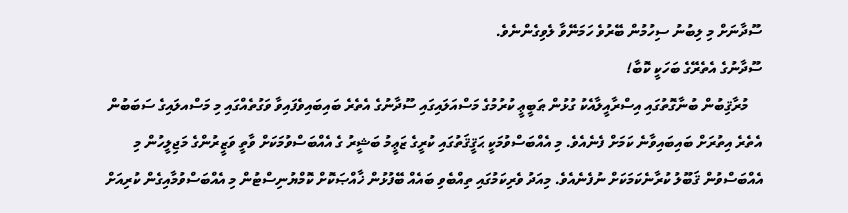ސޫދާނަށް މި ލިބުނު ސިހުމުން ބޭރުވެ ހަމަނޭވާ ލެވިގެންނެވެ.
ސޫދާނުގެ އެތެރޭގެ ބަހަކީ ކޮބާ!
    މުރާޤިބުން ބުނާގޮތުގައި އިސްރާއީލާއެކު ގުޅުން ޠަބީޢީ ކުރުމުގެ މަސްއަލައިގައި ސޫދާނުގެ އެތެރެ ބައިބައިވެފައިވާ ވަގުތެއްގައި މި މަސްއލައިގެ ސަބަބުން އެތެރެ އިތުރަށް ބައިބައިވާނެ ކަމަށް ފެނެއެވެ. މި އެއްބަސްވުމަކީ ޙަޤީޤަތުގައި ކުރީގެ ޒަޢީމު ބަޝީރު ގެ އެއްބަސްވުމަކަށް ވާތީ ވަޒީރުންގެ މަޖިލީހުން މި އެއްބަސްވުން ޤަބޫލު ކުރާނެކަމަކަށް ނުފެނެއެވެ. މިއަދު ވެރިކަމުގައި ތިއްބެވި ބައެއް ބޭފުޅުން ޚާއްޞަކޮށް ކޮމްޔުނިސްޓުން މި އެއްބަސްވުމާއިގެން ކުރިއަށް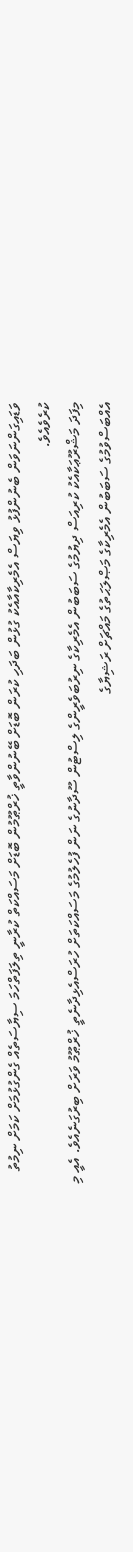ވަޑައިގަންނަވަން ބެނުންފުޅު ވިޔަސް އެމެރިކާއާއެކު ގުޅުން ބަދަހި ކުރަން ބޮޑަށް ބޭނުންވާތީ ޚުރްޠޫމުން ބޮޑަށް މަސައްކަތް ކުރާނީ ތިލަފަތްހަމަ ސިޔާސަތެއް ގެންގުޅުމަށް ކަމަށް ނިމުތު ކުރެވެއެވެ.
މިފަދަ މަޝްރޫޢަކާއެކު ކުރިއަސް ދިޔުމުގެ ސަބަބުން އެމެރިކާގެ ނިރުބަވެރީންގެ ލިސްޓުން ސޫދާނުގެ ނަން ފުހެލުމުގެ މަސައްކަތަށް ހުރަސްއެޅިދާނެތީ ޚުރްޠޫމު ވަރަށް ބިރުގަނެއެވެ. އެއީ މި އެއްބަސްވުމުގެ ސަބަބުން އެމެރިކާގެ މަޞްލަޙަތުގެ މައްޗަށް ރަޝިޔާގެ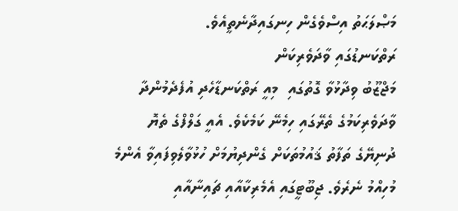މަޞްލަޙަތު އިސްވެގެން ހިނގައިދާނެތީއެވެ.
ރަތްކަނޑުގައި ވާދަވެރިކަން
މަޖްޒޫބު ވިދާޅުވާ ގޮތުގައި  މިއީ ރަތްކަނޑާހެދި އުފެދެމުންދާ ވާދަވެރިކަމުގެ ތެރޭގައި ހިމެނޭ ކަމެކެވެ. އެއީ ގަލްފްގެ ތެޔޮ ދުނިޔޭގެ ތަފާތު ޤައުމުތަކަށް ގެންދިޔުމަށް ހުޅުވާލެވިފައިވާ އެންމެ މުހިއްމު ނެރެވެ. ޖިބޫޓީގައި އެމެރިކާއާއި ޗައިނާއާއި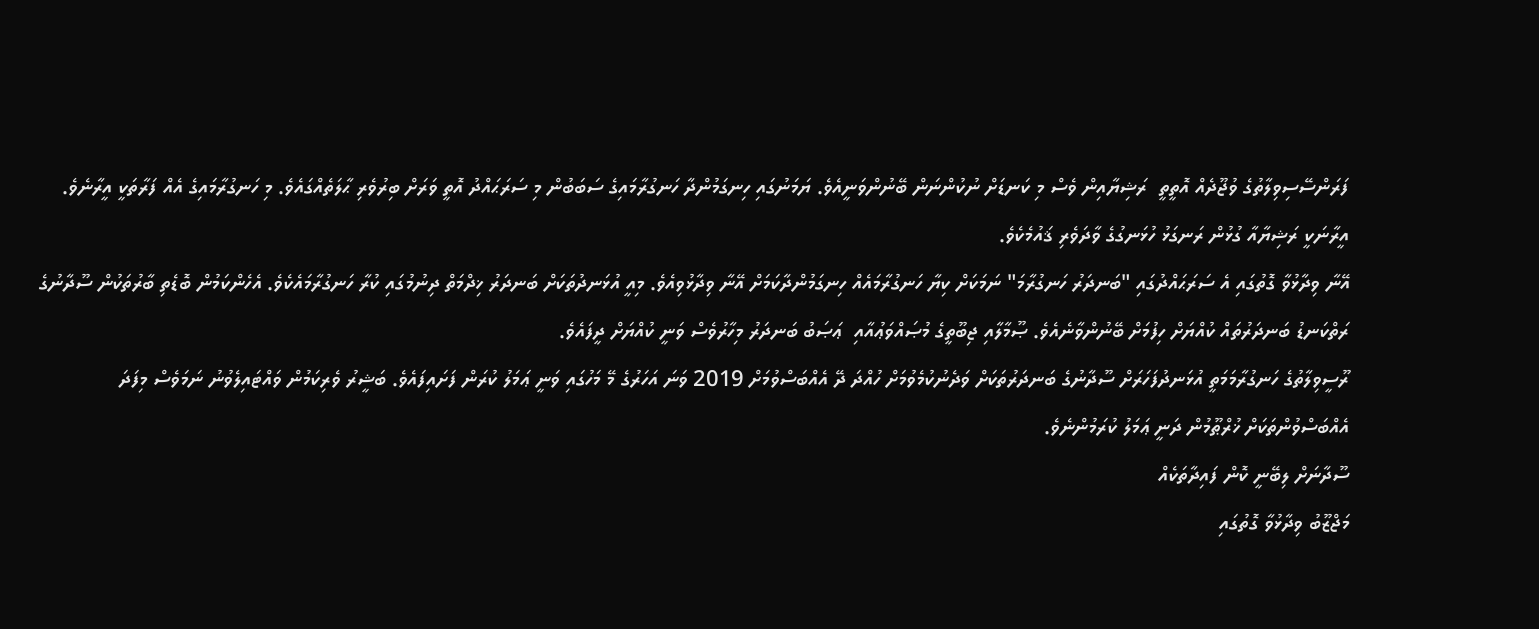ފަރަންސޭސިވިލާތުގެ ވުޖޫދެއް އޮތީތީ  ރަޝިޔާއިން ވެސް މި ކަނޑަށް ނުކުންނަން ބޭނުންވަނީއެވެ. ޔަމަނުގައި ހިނގަމުންދާ ހަނގުރާމައިގެ ސަބަބުން މި ސަރަޙައްދު އޮތީ ވަރަށް ބިރުވެރި ޙާލަތެއްގައެވެ. މި ހަނގުރާމައިގެ އެއް ފަރާތަކީ އީރާނެވެ. އީރާނަކީ ރަޝިޔާއާ ގުޅުން ރަނގަޅު ހުޅަނގުގެ ވާދަވެރި ޤައުމެކެވެ.
އޭނާ ވިދާޅުވާ ގޮތުގައި އެ ސަރަޙައްދުގައި "ބަނދަރު ހަނގުރާމަ" ނަމަކަށް ކިޔާ ހަނގުރާމައެއް ހިނގަމުންދާކަމަށް އޭނާ ވިދާޅުވިއެވެ. މިއީ އުޅަނދުތަކަށް ބަނދަރު ޚިދްމަތް ދިނުމުގައި ކުރާ ހަނގުރާމައެކެވެ. އެހެންކަމުން ބޮޑެތި ބާރުތަކުން ސޫދާނުގެ ރަތްކަނޑު ބަނދަރުތައް ކުއްޔަށް ހިފުމަށް ބޭނުންވާނެއެވެ. ޞޫމާލާއި ޖިބޫތީގެ މުޞައްވަޢުއާއި  ޢަޞަބު ބަނދަރު މިހާރުވެސް ވަނީ ކުއްޔަށް ދީފައެވެ.
ރޫސީވިލާތުގެ ހަނގުރާމަމަތީ އުޅަނދުފަހަރަށް ސޫދާނުގެ ބަނދަރުތަކަށް ވަދެނުކުމެވުމަށް ހުއްދަ ދޭ އެއްބަސްވުމަށް 2019 ވަނަ އަހަރުގެ މޭ މަހުގައި ވަނީ ޢަމަލު ކުރަން ފަށައިފައެވެ. ބަޝީރު ވެރިކަމުން ވައްޓައިލެވުނު ނަމަވެސް މިފަދަ އެއްބަސްވުންތަކަށް ޚުރްޠޫމުން ދަނީ ޢަމަލު ކުރަމުންނެވެ.
ސޫދާނަށް ލިބޭނީ ކޮން ފައިދާތަކެއް
މަޖްޒޫބު ވިދާޅުވާ ގޮތުގައި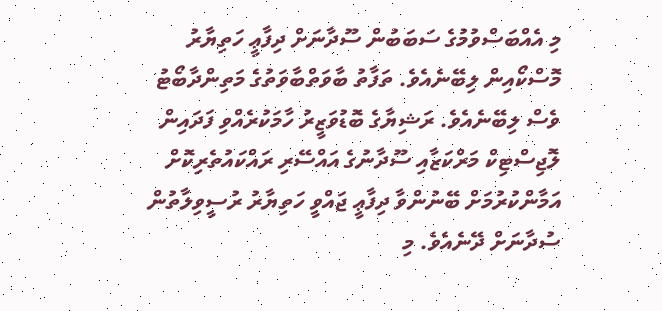މި އެއްބަސްވުމުގެ ސަބަބުން ސޫދާނަށް ދިފާޢީ ހަތިޔާރު މޮސްކޯއިން ލިބޭނެއެވެ. ތަފާތު ބާވަތްބާވަތުގެ މަތިންދާބޯޓު ވެސް ލިބޭނެއެވެ. ރަޝިޔާގެ ބޮޑުވަޒީރު ހާމަކުރެއްވި ފަދައިން ލޮޖިސްޓިކް މަރްކަޒާއި ސޫދާނުގެ އައްސޭރި ރައްކައުތެރިކޮށް އަމާންކުރުމަށް ބޭނުންވާ ދިފާޢީ ޖައްވީ ހަތިޔާރު ރުސީވިލާތުން ސުދާނަށް ދޭނެއެވެ. މި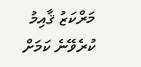މަރްކަޒު ޤާއިމު ކުރެވޭނެ ކަމަށް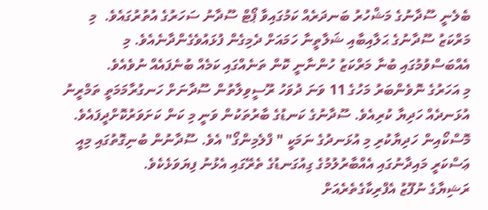ބެލެނީ ސޫދާނުގެ މަޝްހުރު ބަނދަރެއް ކަމުގައިވާ ޕޯޓް ސޫދާނު ސަހަރުގެ އުތުރުގައެވެ.  މި މަރްކަޒު ސޫދާނުގެ ޙަލާއިބާއި ޝަލާތީނާ ހަމައަށް ދެމިގެން ފުޅައުވެގެންދާނެއެވެ. މި އެއްބަސްވުމުގައި ބުނާ މަރްކަޒު ހުންނާނީ ކޮން ތަނެއްގައި ކަމެއް ބުނެފައެއް ނުވެއެވެ.
މި އަހަރުގެ ނޮވެންބަރު މަހުގެ 11 ވަނަ ދުވަހު ރޫސީވިލާތުން ސޫދާނަށް ހަނގުރާމަމަތީ ތަމްރީނު އުޅަނދެއް ހަދިޔާ ކުރިއެވެ. ސޫދާނުގެ ކަނޑުގެ ބާރުތަކުން ވަނީ މި ކަން ކަށަވަރުކޮށްދީފައެވެ. މޮސްކޯއިން ހަދިޔާކުރި މި އުޅަނދުގެ ނަމަކީ " ފްލެމިންގޯ" އެވެ. ސޫދާނުން ބުނިގޮތުގައި މިއީ ޢަސްކަރީ މައިދާނުގައި އެއްބާރުލުމުގެ ގިއުގަނޑުގެ ތެރޭގައި އެޅުނު ފިޔަވަޅެކެވެ.
ރަޝިޔާގެ ނުފޫޒު އެފްރިކާގެތެރެއަށް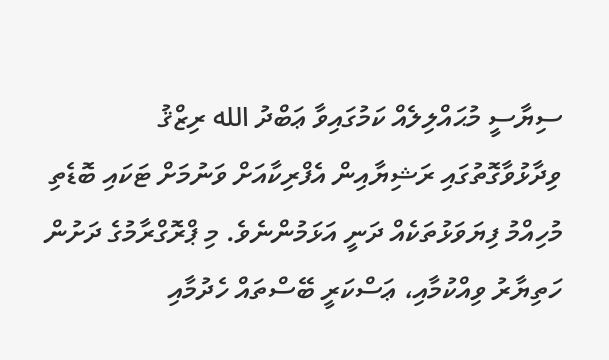ސިޔާސީ މުޙައްލިލެއް ކަމުގައިވާ ޢަބްދު الله ރިޒްޤު ވިދާޅުވާގޮތުގައި ރަޝިޔާއިން އެފްރިކާއަށް ވަނުމަށް ޓަކައި ބޮޑެތި މުހިއްމު ފިޔަވަޅުތަކެއް ދަނީ އަޅަމުންނެވެ. މި ޕްރޮގްރާމުގެ ދަށުން ހަތިޔާރު ވިއްކުމާއި، ޢަސްކަރީ ބޭސްތައް ހެދުމާއި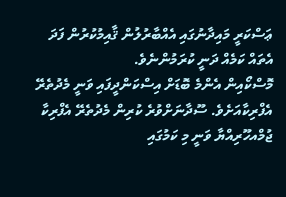ޢަސްކަރީ މައިދާނުގައި އެއްބާރުލުން ޤާއިމުކުރުން ފަދަ އެތައް ކަމެއް ދަނީ ކުރަމުންނެވެ.
މޮސްކޯއިން އެންމެ ބޮޑަށް އިސްކަންދީފައި ވަނީ މެދުތެރޭ އެފްރިކާއަށެވެ. ސޫދާނަށްވުރެ ކުރިން މެދުތެރޭ އެފްރިކާ ޖުމްއހޫރިއްޔާ ވަނީ މި ކަމުގައި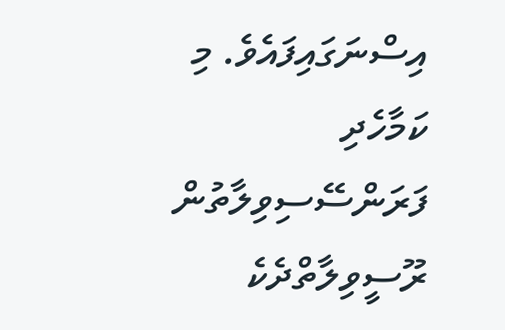އިސްނަގައިފައެވެ. މި ކަމާހެދި ފަރަންސޭސިވިލާތުން ރޫސީވިލާތްދެކެ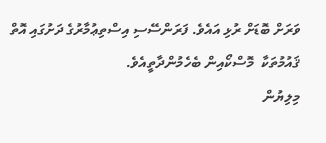ވަރަށް ބޮޑަށް ރުޅި އައެވެ. ފަރަންސޭސި އިސްތިޢުމާރުގެ ދަށުގައި އޮތް ޤައުމުތަކާ  މޮސްކޯއިން ބެހެމުންދާތީއެވެ.
މިލިޔުން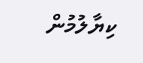ކިޔާލުމުން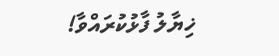ޚިޔާލު ފާޅުކުރައްވާ!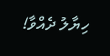ހިޔާލު ދެއްވާ!